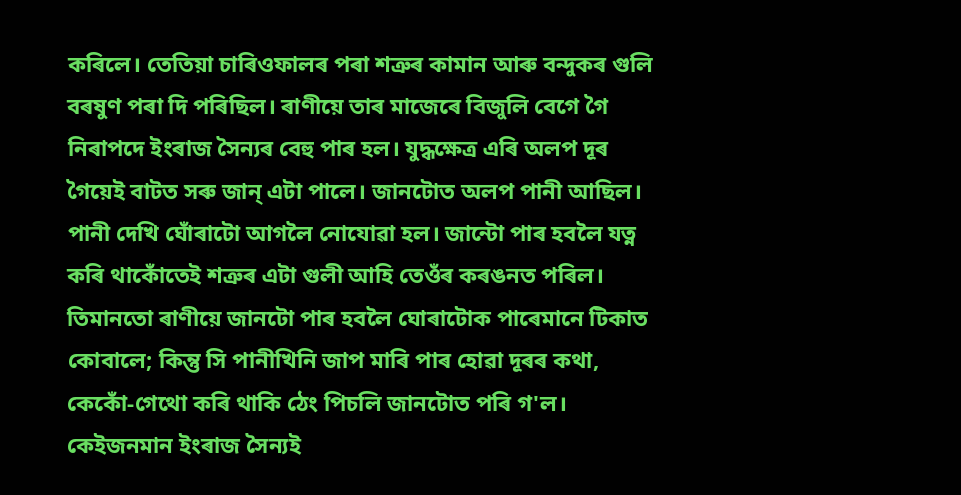কৰিলে। তেতিয়া চাৰিওফালৰ পৰা শত্ৰুৰ কামান আৰু বন্দুকৰ গুলি বৰষুণ পৰা দি পৰিছিল। ৰাণীয়ে তাৰ মাজেৰে বিজুলি বেগে গৈ নিৰাপদে ইংৰাজ সৈন্যৰ বেহু পাৰ হল। যুদ্ধক্ষেত্ৰ এৰি অলপ দূৰ গৈয়েই বাটত সৰু জান্ এটা পালে। জানটোত অলপ পানী আছিল। পানী দেখি ঘোঁৰাটো আগলৈ নোযোৱা হল। জান্টো পাৰ হবলৈ যত্ন কৰি থাকোঁতেই শত্ৰুৰ এটা গুলী আহি তেওঁৰ কৰঙনত পৰিল। তিমানতো ৰাণীয়ে জানটো পাৰ হবলৈ ঘোৰাটোক পাৰেমানে টিকাত কোবালে; কিন্তু সি পানীখিনি জাপ মাৰি পাৰ হোৱা দূৰৰ কথা, কেকোঁ-গেথো কৰি থাকি ঠেং পিচলি জানটোত পৰি গ'ল। কেইজনমান ইংৰাজ সৈন্যই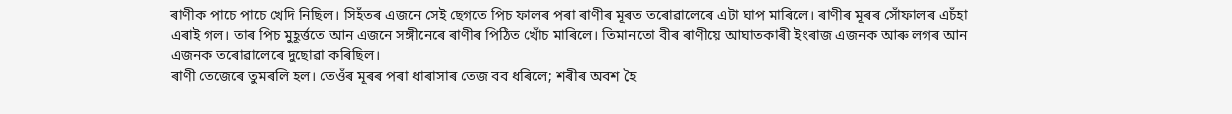ৰাণীক পাচে পাচে খেদি নিছিল। সিহঁতৰ এজনে সেই ছেগতে পিচ ফালৰ পৰা ৰাণীৰ মূৰত তৰোৱালেৰে এটা ঘাপ মাৰিলে। ৰাণীৰ মূৰৰ সোঁফালৰ এচঁহা এৰাই গল। তাৰ পিচ মুহূৰ্ত্ততে আন এজনে সঙ্গীনেৰে ৰাণীৰ পিঠিত খোঁচ মাৰিলে। তিমানতো বীৰ ৰাণীয়ে আঘাতকাৰী ইংৰাজ এজনক আৰু লগৰ আন এজনক তৰোৱালেৰে দুছোৱা কৰিছিল।
ৰাণী তেজেৰে তুমৰলি হল। তেওঁৰ মূৰৰ পৰা ধাৰাসাৰ তেজ বব ধৰিলে; শৰীৰ অবশ হৈ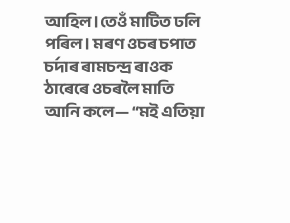আহিল।তেওঁ মাটিত ঢলি পৰিল। মৰণ ওচৰ চপাত চৰ্দাৰ ৰামচন্দ্ৰ ৰাওক ঠাৰেৰে ওচৰলৈ মাতি আনি কলে— “মই এতিয়া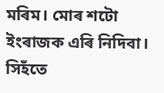মৰিম। মোৰ শটো ইংৰাজক এৰি নিদিবা। সিহঁতে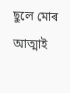ছুলে মোৰ আত্মাই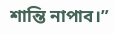শান্তি নাপাব।”